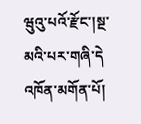ཝུའུ་པའོ་རྫོང་།སྔ་མའི་པར་གཞི་དེ འཁོན་མགོན་པོ།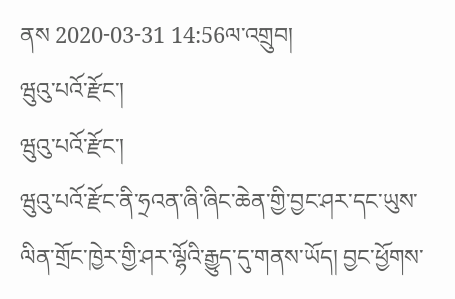ནས 2020-03-31 14:56ལ་འགྲུབ།
ཝུའུ་པའོ་རྫོང་།
ཝུའུ་པའོ་རྫོང་།
ཝུའུ་པའོ་རྫོང་ནི་ཧྲའན་ཞི་ཞིང་ཆེན་གྱི་བྱང་ཤར་དང་ཡུས་ལིན་གྲོང་ཁྱེར་གྱི་ཤར་ལྷོའི་རྒྱུད་དུ་གནས་ཡོད། བྱང་ཕྱོགས་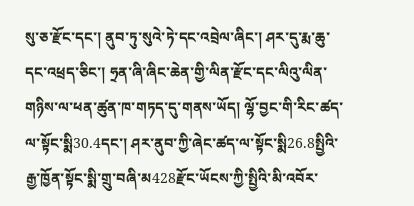སུ་ཅ་རྫོང་དང་། ནུབ་ཏུ་སུའེ་ཏེ་དང་འབྲེལ་ཞིང་། ཤར་དུ་རྨ་ཆུ་དང་འཕྲད་ཅིང་། ཧྲན་ཞི་ཞིང་ཆེན་གྱི་ལིན་རྫོང་དང་ལིའུ་ལིན་གཉིས་ལ་ཕན་ཚུན་ཁ་གཏད་དུ་གནས་ཡོད། ལྷོ་བྱང་གི་རིང་ཚད་ལ་སྟོང་སྨི30.4དང་། ཤར་ནུབ་ཀྱི་ཞེང་ཚད་ལ་སྟོང་སྨི26.8སྤྱིའི་རྒྱ་ཁྱོན་སྟོང་སྨི་གྲུ་བཞི་མ428རྫོང་ཡོངས་ཀྱི་སྤྱིའི་མི་འབོར་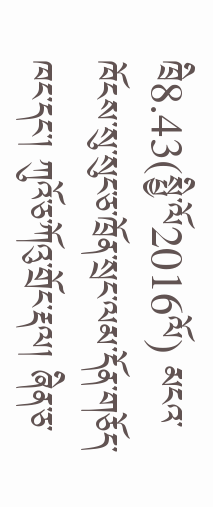ཁྲི8.43(སྤྱི་ལོ2016ལོ) མངའ་ཁོངས་སུ་སུང་ཅ་ཁྲོན་སྲང་ལམ་དོན་གཅོད་ཁང་དང་། ཀུའོ་ཅ་ཀོའུ་གྲོང་རྡལ། ཞིན་ཅ་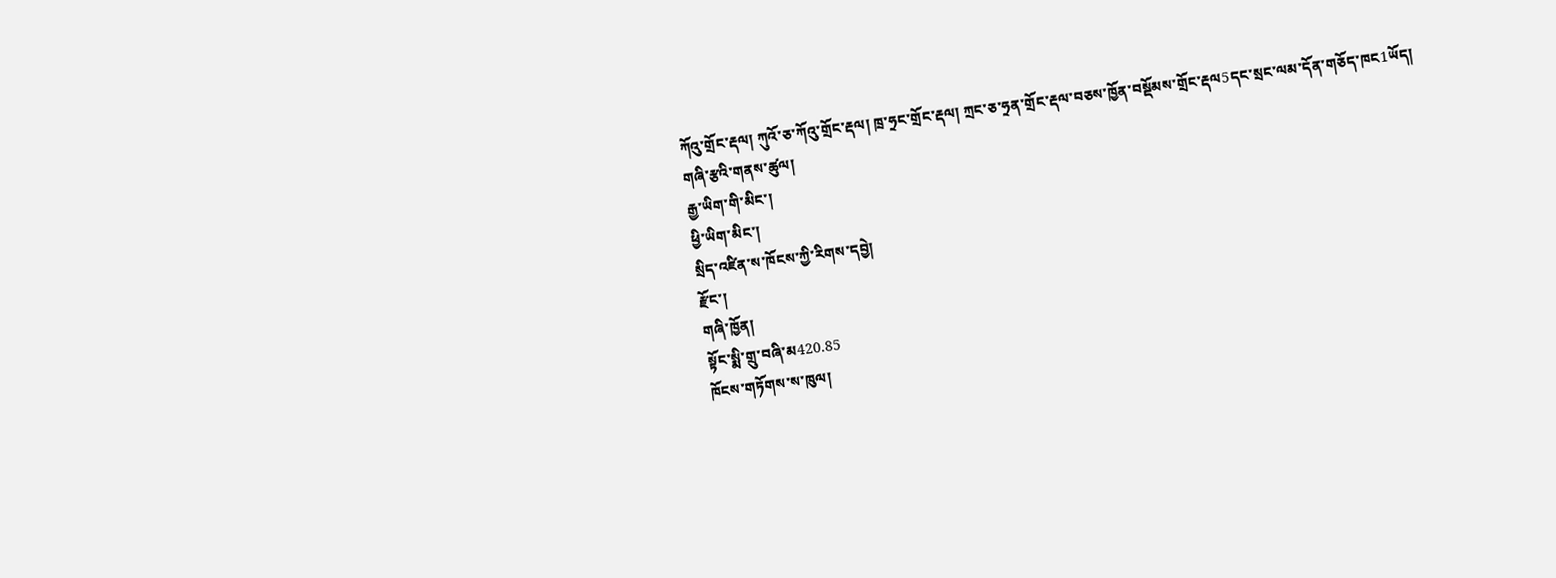ཀོའུ་གྲོང་རྡལ། ཀུའོ་ཅ་ཀོའུ་གྲོང་རྡལ། ཁྲ་ཧྲང་གྲོང་རྡལ། ཀྲང་ཅ་ཧྲན་གྲོང་རྡལ་བཅས་ཁྱོན་བསྡོམས་གྲོང་རྡལ5དང་སྲང་ལམ་དོན་གཅོད་ཁང1ཡོད།
གཞི་རྩའི་གནས་ཚུལ།
རྒྱ་ཡིག་གི་མིང་།
ཕྱི་ཡིག་མིང་།
སྲིད་འཛིན་ས་ཁོངས་ཀྱི་རིགས་དབྱེ།
རྫོང་།
གཞི་ཁྱོན།
སྟོང་སྨི་གྲུ་བཞི་མ420.85
ཁོངས་གཏོགས་ས་ཁུལ།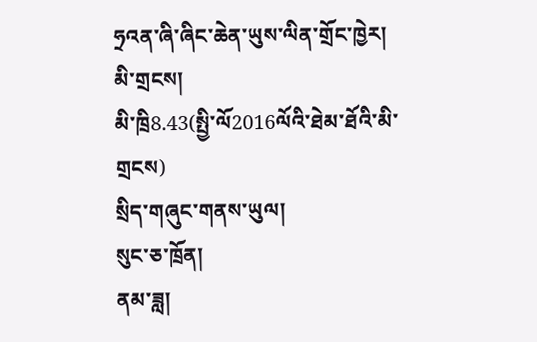ཧྲའན་ཞི་ཞིང་ཆེན་ཡུས་ལིན་གྲོང་ཁྱེར།
མི་གྲངས།
མི་ཁྲི8.43(སྤྱི་ལོ2016ལོའི་ཐེམ་ཐོའི་མི་གྲངས)
སྲིད་གཞུང་གནས་ཡུལ།
སུང་ཅ་ཁྲོན།
ནམ་ཟླ།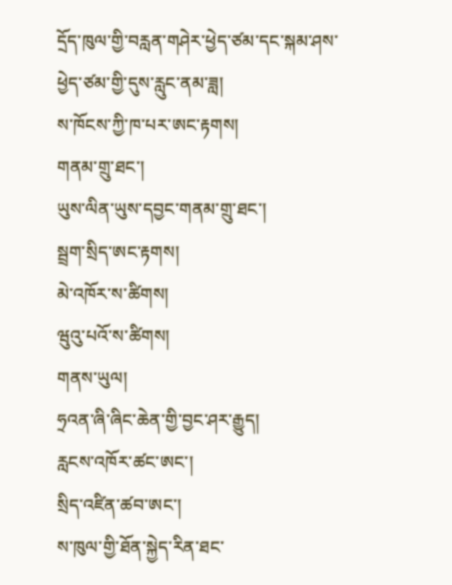དྲོད་ཁུལ་གྱི་བརླན་གཤེར་ཕྱེད་ཙམ་དང་སྐམ་ཤས་ཕྱེད་ཙམ་གྱི་དུས་རླུང་ནམ་ཟླ།
ས་ཁོངས་ཀྱི་ཁ་པར་ཨང་རྟགས།
གནམ་གྲུ་ཐང་།
ཡུས་ལིན་ཡུས་དབྱང་གནམ་གྲུ་ཐང་།
སྦྲག་སྲིད་ཨང་རྟགས།
མེ་འཁོར་ས་ཚིགས།
ཝུའུ་པའོ་ས་ཚིགས།
གནས་ཡུལ།
ཧྲའན་ཞི་ཞིང་ཆེན་གྱི་བྱང་ཤར་རྒྱུད།
རླངས་འཁོར་ཚང་ཨང་།
སྲིད་འཛིན་ཚབ་ཨང་།
ས་ཁུལ་གྱི་ཐོན་སྐྱེད་རིན་ཐང་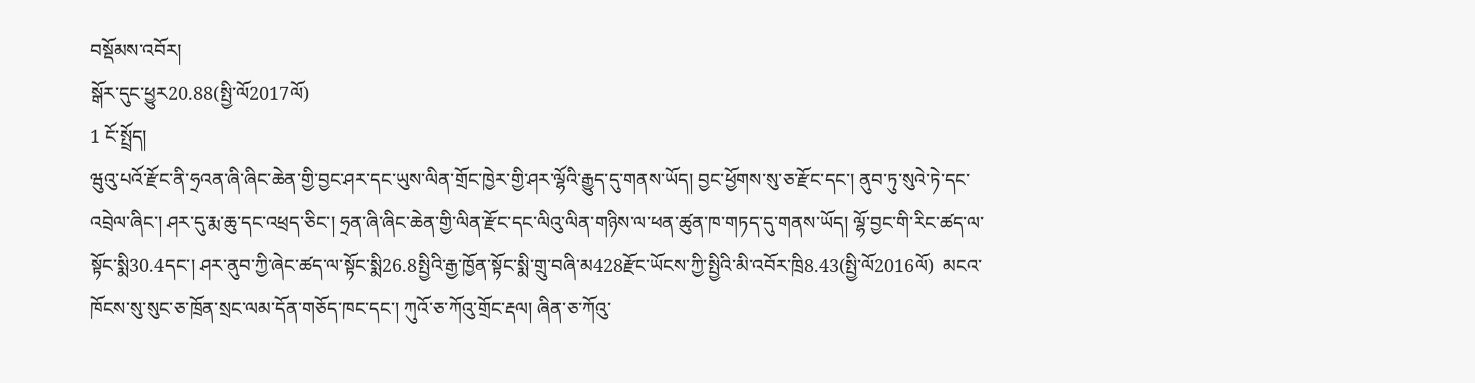བསྡོམས་འབོར།
སྒོར་དུང་ཕྱུར20.88(སྤྱི་ལོ2017ལོ)
1 ངོ་སྤྲོད།
ཝུའུ་པའོ་རྫོང་ནི་ཧྲའན་ཞི་ཞིང་ཆེན་གྱི་བྱང་ཤར་དང་ཡུས་ལིན་གྲོང་ཁྱེར་གྱི་ཤར་ལྷོའི་རྒྱུད་དུ་གནས་ཡོད། བྱང་ཕྱོགས་སུ་ཅ་རྫོང་དང་། ནུབ་ཏུ་སུའེ་ཏེ་དང་འབྲེལ་ཞིང་། ཤར་དུ་རྨ་ཆུ་དང་འཕྲད་ཅིང་། ཧྲན་ཞི་ཞིང་ཆེན་གྱི་ལིན་རྫོང་དང་ལིའུ་ལིན་གཉིས་ལ་ཕན་ཚུན་ཁ་གཏད་དུ་གནས་ཡོད། ལྷོ་བྱང་གི་རིང་ཚད་ལ་སྟོང་སྨི30.4དང་། ཤར་ནུབ་ཀྱི་ཞེང་ཚད་ལ་སྟོང་སྨི26.8སྤྱིའི་རྒྱ་ཁྱོན་སྟོང་སྨི་གྲུ་བཞི་མ428རྫོང་ཡོངས་ཀྱི་སྤྱིའི་མི་འབོར་ཁྲི8.43(སྤྱི་ལོ2016ལོ)  མངའ་ཁོངས་སུ་སུང་ཅ་ཁྲོན་སྲང་ལམ་དོན་གཅོད་ཁང་དང་། ཀུའོ་ཅ་ཀོའུ་གྲོང་རྡལ། ཞིན་ཅ་ཀོའུ་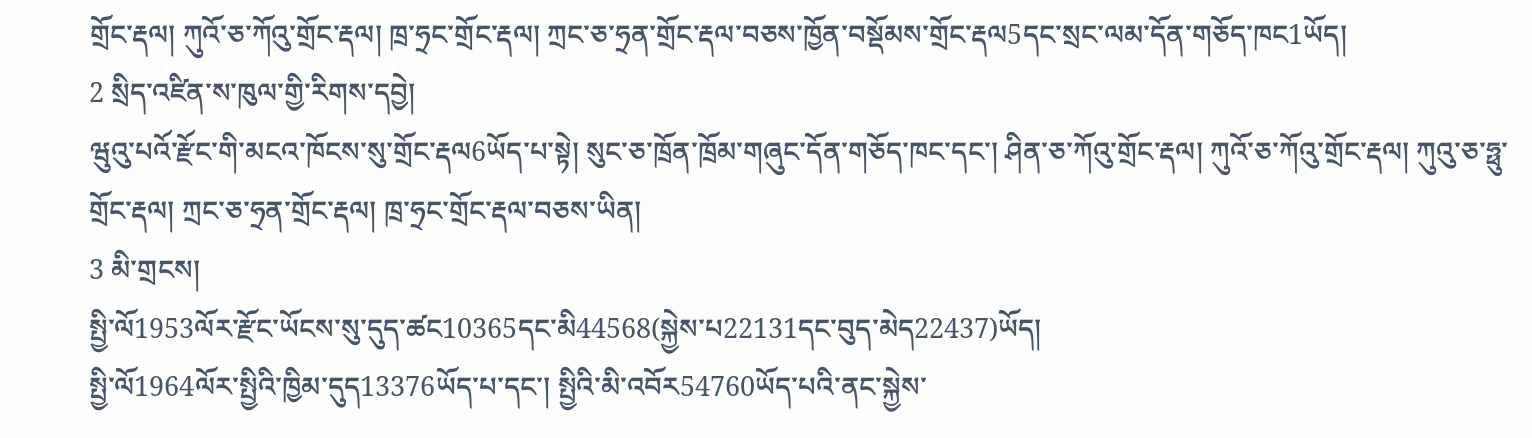གྲོང་རྡལ། ཀུའོ་ཅ་ཀོའུ་གྲོང་རྡལ། ཁྲ་ཧྲང་གྲོང་རྡལ། ཀྲང་ཅ་ཧྲན་གྲོང་རྡལ་བཅས་ཁྱོན་བསྡོམས་གྲོང་རྡལ5དང་སྲང་ལམ་དོན་གཅོད་ཁང1ཡོད།
2 སྲིད་འཛིན་ས་ཁུལ་གྱི་རིགས་དབྱེ།
ཝུའུ་པའོ་རྫོང་གི་མངའ་ཁོངས་སུ་གྲོང་རྡལ6ཡོད་པ་སྟེ། སུང་ཅ་ཁྲོན་ཁྲོམ་གཞུང་དོན་གཅོད་ཁང་དང་། ཤིན་ཅ་ཀོའུ་གྲོང་རྡལ། ཀུའོ་ཅ་ཀོའུ་གྲོང་རྡལ། ཀུའུ་ཅ་ཧྥུ་གྲོང་རྡལ། ཀྲང་ཅ་ཧྲན་གྲོང་རྡལ། ཁྲ་ཧྲང་གྲོང་རྡལ་བཅས་ཡིན།
3 མི་གྲངས།
སྤྱི་ལོ1953ལོར་རྫོང་ཡོངས་སུ་དུད་ཚང10365དང་མི44568(སྐྱེས་པ22131དང་བུད་མེད22437)ཡོད།
སྤྱི་ལོ1964ལོར་སྤྱིའི་ཁྱིམ་དུད13376ཡོད་པ་དང་། སྤྱིའི་མི་འབོར54760ཡོད་པའི་ནང་སྐྱེས་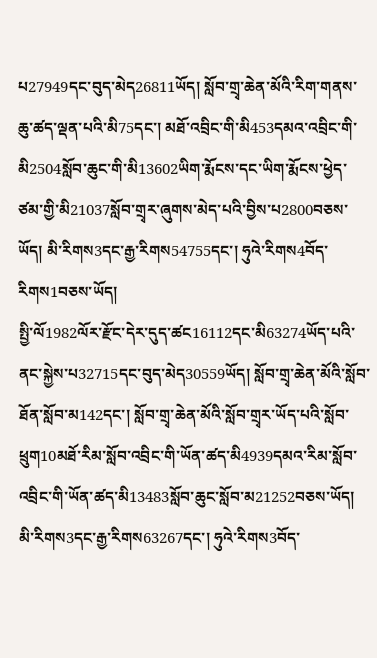པ27949དང་བུད་མེད26811ཡོད། སློབ་གྲྭ་ཆེན་མོའི་རིག་གནས་ཆུ་ཚད་ལྡན་པའི་མི75དང་། མཐོ་འབྲིང་གི་མི453དམའ་འབྲིང་གི་མི2504སློབ་ཆུང་གི་མི13602ཡིག་རྨོངས་དང་ཡིག་རྨོངས་ཕྱེད་ཙམ་གྱི་མི21037སློབ་གྲྭར་ཞུགས་མེད་པའི་བྱིས་པ2800བཅས་ཡོད། མི་རིགས3དང་རྒྱ་རིགས54755དང་། ཧུའེ་རིགས4བོད་རིགས1བཅས་ཡོད།
སྤྱི་ལོ1982ལོར་རྫོང་དེར་དུད་ཚང16112དང་མི63274ཡོད་པའི་ནང་སྐྱེས་པ32715དང་བུད་མེད30559ཡོད། སློབ་གྲྭ་ཆེན་མོའི་སློབ་ཐོན་སློབ་མ142དང་། སློབ་གྲྭ་ཆེན་མོའི་སློབ་གྲྭར་ཡོད་པའི་སློབ་ཕྲུག10མཐོ་རིམ་སློབ་འབྲིང་གི་ཡོན་ཚད་མི4939དམའ་རིམ་སློབ་འབྲིང་གི་ཡོན་ཚད་མི13483སློབ་ཆུང་སློབ་མ21252བཅས་ཡོད། མི་རིགས3དང་རྒྱ་རིགས63267དང་། ཧུའེ་རིགས3བོད་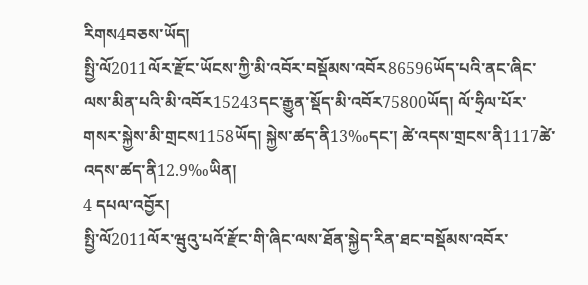རིགས4བཅས་ཡོད།
སྤྱི་ལོ2011ལོར་རྫོང་ཡོངས་ཀྱི་མི་འབོར་བསྡོམས་འབོར86596ཡོད་པའི་ནང་ཞིང་ལས་མིན་པའི་མི་འབོར15243དང་རྒྱུན་སྡོད་མི་འབོར75800ཡོད། ལོ་ཧྲིལ་པོར་གསར་སྐྱེས་མི་གྲངས1158ཡོད། སྐྱེས་ཚད་ནི13‰དང་། ཚེ་འདས་གྲངས་ནི1117ཚེ་འདས་ཚད་ནི12.9‰ཡིན།
4 དཔལ་འབྱོར།
སྤྱི་ལོ2011ལོར་ཝུའུ་པའོ་རྫོང་གི་ཞིང་ལས་ཐོན་སྐྱེད་རིན་ཐང་བསྡོམས་འབོར་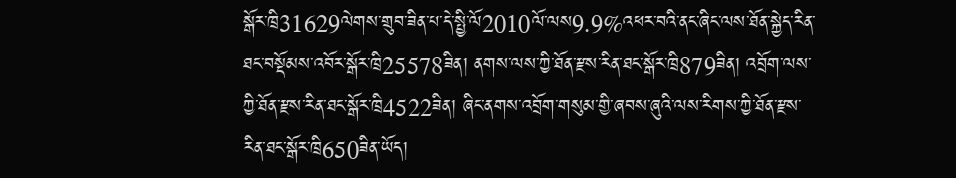སྒོར་ཁྲི31629ལེགས་གྲུབ་ཟིན་པ་དེ་སྤྱི་ལོ2010ལོ་ལས9.9%འཕར་བའི་ནང་ཞིང་ལས་ཐོན་སྐྱེད་རིན་ཐང་བསྡོམས་འབོར་སྒོར་ཁྲི25578ཟིན། ནགས་ལས་ཀྱི་ཐོན་རྫས་རིན་ཐང་སྒོར་ཁྲི879ཟིན། འབྲོག་ལས་ཀྱི་ཐོན་རྫས་རིན་ཐང་སྒོར་ཁྲི4522ཟིན། ཞིང་ནགས་འབྲོག་གསུམ་གྱི་ཞབས་ཞུའི་ལས་རིགས་ཀྱི་ཐོན་རྫས་རིན་ཐང་སྒོར་ཁྲི650ཟིན་ཡོད།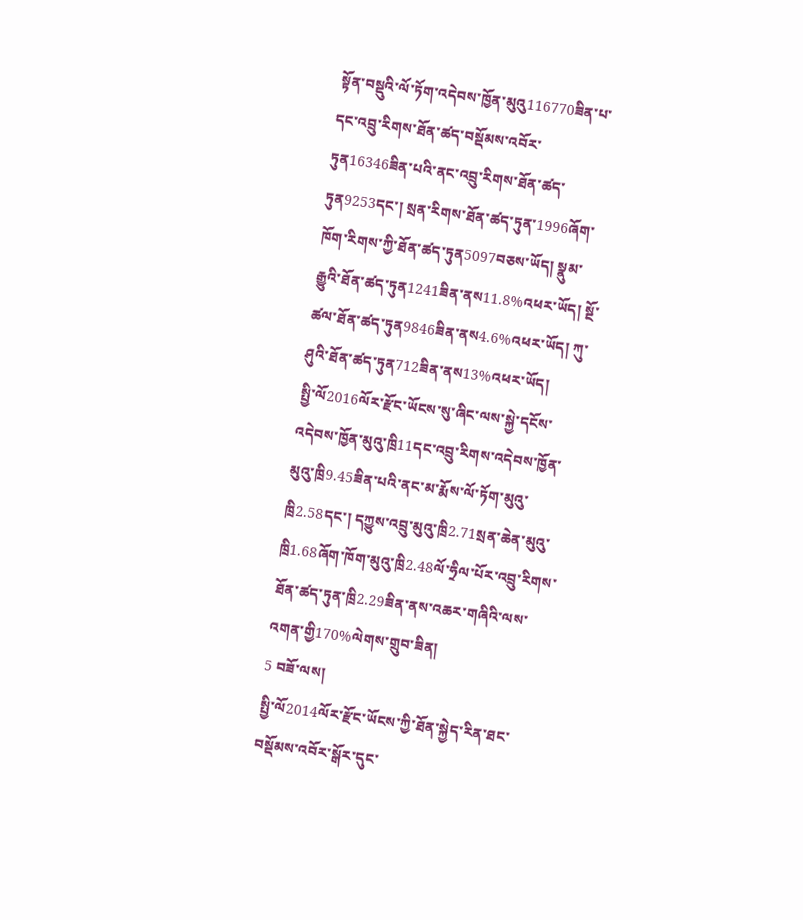སྟོན་བསྡུའི་ལོ་ཏོག་འདེབས་ཁྱོན་མུའུ116770ཟིན་པ་དང་འབྲུ་རིགས་ཐོན་ཚད་བསྡོམས་འབོར་ཏུན16346ཟིན་པའི་ནང་འབྲུ་རིགས་ཐོན་ཚད་ཏུན9253དང་། སྲན་རིགས་ཐོན་ཚད་ཏུན་1996ཞོག་ཁོག་རིགས་ཀྱི་ཐོན་ཚད་ཏུན5097བཅས་ཡོད། སྣུམ་རྒྱུའི་ཐོན་ཚད་ཏུན1241ཟིན་ནས11.8%འཕར་ཡོད། སྔོ་ཚལ་ཐོན་ཚད་ཏུན9846ཟིན་ནས4.6%འཕར་ཡོད། ཀུ་ཤུའི་ཐོན་ཚད་ཏུན712ཟིན་ནས13%འཕར་ཡོད།
སྤྱི་ལོ2016ལོར་རྫོང་ཡོངས་སུ་ཞིང་ལས་སྐྱེ་དངོས་འདེབས་ཁྱོན་མུའུ་ཁྲི11དང་འབྲུ་རིགས་འདེབས་ཁྱོན་མུའུ་ཁྲི9.45ཟིན་པའི་ནང་མ་རྨོས་ལོ་ཏོག་མུའུ་ཁྲི2.58དང་། དཀྱུས་འབྲུ་མུའུ་ཁྲི2.71སྲན་ཆེན་མུའུ་ཁྲི1.68ཞོག་ཁོག་མུའུ་ཁྲི2.48ལོ་ཧྲིལ་པོར་འབྲུ་རིགས་ཐོན་ཚད་ཏུན་ཁྲི2.29ཟིན་ནས་འཆར་གཞིའི་ལས་འགན་གྱི170%ལེགས་གྲུབ་ཟིན།
5 བཟོ་ལས།
སྤྱི་ལོ2014ལོར་རྫོང་ཡོངས་ཀྱི་ཐོན་སྐྱེད་རིན་ཐང་བསྡོམས་འབོར་སྒོར་དུང་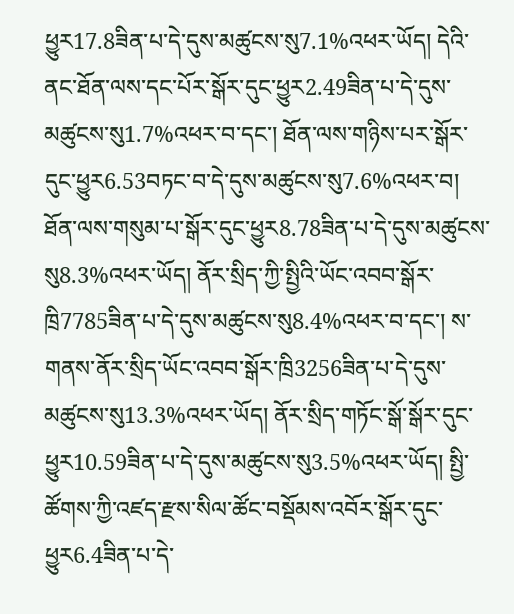ཕྱུར17.8ཟིན་པ་དེ་དུས་མཚུངས་སུ7.1%འཕར་ཡོད། དེའི་ནང་ཐོན་ལས་དང་པོར་སྒོར་དུང་ཕྱུར2.49ཟིན་པ་དེ་དུས་མཚུངས་སུ1.7%འཕར་བ་དང་། ཐོན་ལས་གཉིས་པར་སྒོར་དུང་ཕྱུར6.53བཏང་བ་དེ་དུས་མཚུངས་སུ7.6%འཕར་བ། ཐོན་ལས་གསུམ་པ་སྒོར་དུང་ཕྱུར8.78ཟིན་པ་དེ་དུས་མཚུངས་སུ8.3%འཕར་ཡོད། ནོར་སྲིད་ཀྱི་སྤྱིའི་ཡོང་འབབ་སྒོར་ཁྲི7785ཟིན་པ་དེ་དུས་མཚུངས་སུ8.4%འཕར་བ་དང་། ས་གནས་ནོར་སྲིད་ཡོང་འབབ་སྒོར་ཁྲི3256ཟིན་པ་དེ་དུས་མཚུངས་སུ13.3%འཕར་ཡོད། ནོར་སྲིད་གཏོང་སྒོ་སྒོར་དུང་ཕྱུར10.59ཟིན་པ་དེ་དུས་མཚུངས་སུ3.5%འཕར་ཡོད། སྤྱི་ཚོགས་ཀྱི་འཛད་རྫས་སིལ་ཚོང་བསྡོམས་འབོར་སྒོར་དུང་ཕྱུར6.4ཟིན་པ་དེ་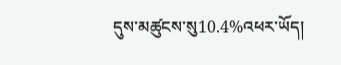དུས་མཚུངས་སུ10.4%འཕར་ཡོད།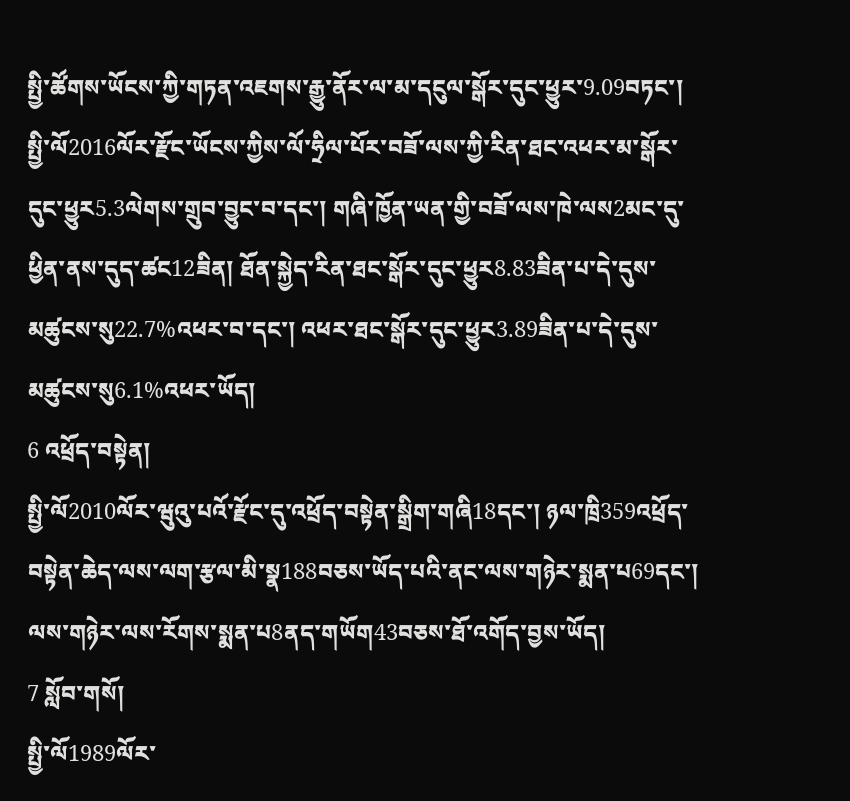སྤྱི་ཚོགས་ཡོངས་ཀྱི་གཏན་འཇགས་རྒྱུ་ནོར་ལ་མ་དངུལ་སྒོར་དུང་ཕྱུར་9.09བཏང་།
སྤྱི་ལོ2016ལོར་རྫོང་ཡོངས་ཀྱིས་ལོ་ཧྲིལ་པོར་བཟོ་ལས་ཀྱི་རིན་ཐང་འཕར་མ་སྒོར་དུང་ཕྱུར5.3ལེགས་གྲུབ་བྱུང་བ་དང་། གཞི་ཁྱོན་ཡན་གྱི་བཟོ་ལས་ཁེ་ལས2མང་དུ་ཕྱིན་ནས་དུད་ཚང12ཟིན། ཐོན་སྐྱེད་རིན་ཐང་སྒོར་དུང་ཕྱུར8.83ཟིན་པ་དེ་དུས་མཚུངས་སུ22.7%འཕར་བ་དང་། འཕར་ཐང་སྒོར་དུང་ཕྱུར3.89ཟིན་པ་དེ་དུས་མཚུངས་སུ6.1%འཕར་ཡོད།
6 འཕྲོད་བསྟེན།
སྤྱི་ལོ2010ལོར་ཝུའུ་པའོ་རྫོང་དུ་འཕྲོད་བསྟེན་སྒྲིག་གཞི18དང་། ཉལ་ཁྲི359འཕྲོད་བསྟེན་ཆེད་ལས་ལག་རྩལ་མི་སྣ188བཅས་ཡོད་པའི་ནང་ལས་གཉེར་སྨན་པ69དང་། ལས་གཉེར་ལས་རོགས་སྨན་པ8ནད་གཡོག43བཅས་ཐོ་འགོད་བྱས་ཡོད།
7 སློབ་གསོ།
སྤྱི་ལོ1989ལོར་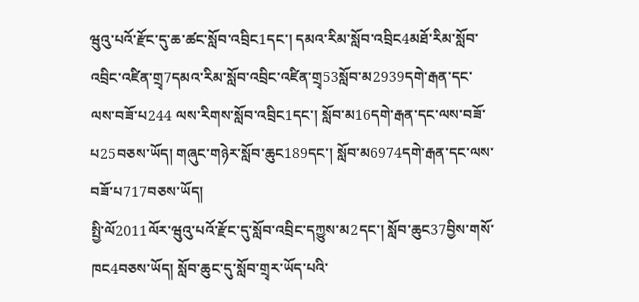ཝུའུ་པའོ་རྫོང་དུ་ཆ་ཚང་སློབ་འབྲིང1དང་། དམའ་རིམ་སློབ་འབྲིང4མཐོ་རིམ་སློབ་འབྲིང་འཛིན་གྲྭ7དམའ་རིམ་སློབ་འབྲིང་འཛིན་གྲྭ53སློབ་མ2939དགེ་རྒན་དང་ལས་བཟོ་པ244 ལས་རིགས་སློབ་འབྲིང1དང་། སློབ་མ16དགེ་རྒན་དང་ལས་བཟོ་པ25བཅས་ཡོད། གཞུང་གཉེར་སློབ་ཆུང189དང་། སློབ་མ6974དགེ་རྒན་དང་ལས་བཟོ་པ717བཅས་ཡོད།
སྤྱི་ལོ2011ལོར་ཝུའུ་པའོ་རྫོང་དུ་སློབ་འབྲིང་དཀྱུས་མ2དང་། སློབ་ཆུང37བྱིས་གསོ་ཁང4བཅས་ཡོད། སློབ་ཆུང་དུ་སློབ་གྲྭར་ཡོད་པའི་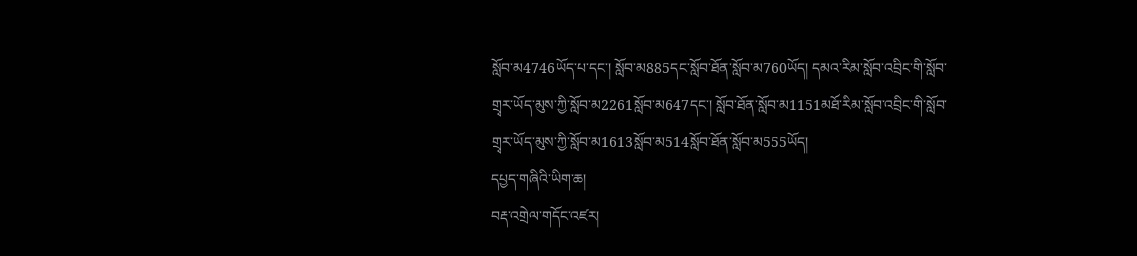སློབ་མ4746ཡོད་པ་དང་། སློབ་མ885དང་སློབ་ཐོན་སློབ་མ760ཡོད། དམའ་རིམ་སློབ་འབྲིང་གི་སློབ་གྲྭར་ཡོད་མུས་ཀྱི་སློབ་མ2261སློབ་མ647དང་། སློབ་ཐོན་སློབ་མ1151མཐོ་རིམ་སློབ་འབྲིང་གི་སློབ་གྲྭར་ཡོད་མུས་ཀྱི་སློབ་མ1613སློབ་མ514སློབ་ཐོན་སློབ་མ555ཡོད།
དཔྱད་གཞིའི་ཡིག་ཆ།
བརྡ་འགྲེལ་གདོང་འཛར།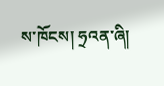ས་ཁོངས། ཧྲའན་ཞི།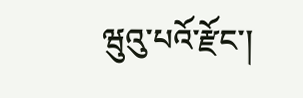ཝུའུ་པའོ་རྫོང་།